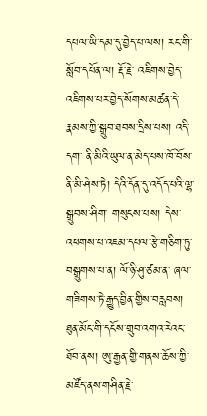དཔལ་ཡི་དམ་དུ་བྱེད་པ་ལས། རང་གི་སློབ་དཔོན་ལ། རྡོ་རྗེ་ འཇིགས་བྱེད་འཇིགས་པར་བྱེད་སོགས་མཚན་དེ་རྣམས་ཀྱི་སྒྲུབ་ཐབས་དྲིས་པས། འདི་དག་ ནི་མིའི་ཡུལ་ན་མེད་པས་ཁོ་བོས་ནི་མི་ཤེས་ཏེ། དེའི་དོན་དུ་འདོད་པའི་ལྷ་སྒྲུབས་ཤིག་ གསུངས་པས། དེས་འཕགས་པ་འཇམ་དཔལ་རྩེ་གཅིག་ཏུ་བསྒྲུགས་པ་ན། ལོ་ཉི་ཤུ་ཙམ་ན་ ཞལ་གཟིགས་ཏེ་རྒྱུད་བྱིན་གྱིས་བརླབས། ཐུན་མོང་གི་དངོས་གྲུབ་འགའ་རེའང་ཐོབ་ནས། ཨུ་རྒྱན་གྱི་གནས་ཆོས་ཀྱི་མཛོད་ནས་གཤིན་རྗེ་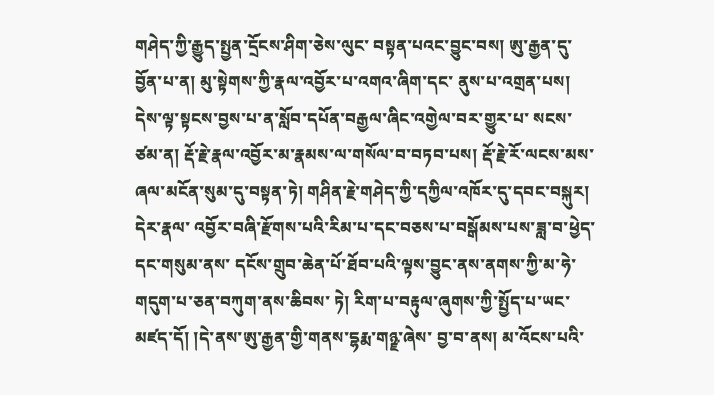གཤེད་ཀྱི་རྒྱུད་སྤྱན་དྲོངས་ཤིག་ཅེས་ལུང་ བསྟན་པའང་བྱུང་བས། ཨུ་རྒྱན་དུ་བྱོན་པ་ན། མུ་སྟེགས་ཀྱི་རྣལ་འབྱོར་པ་འགའ་ཞིག་དང་ ནུས་པ་འགྲན་པས། དེས་ལྟ་སྟངས་བྱས་པ་ན་སློབ་དཔོན་བརྒྱལ་ཞིང་འགྱེལ་བར་གྱུར་པ་ སངས་ཙམ་ན། རྡོ་རྗེ་རྣལ་འབྱོར་མ་རྣམས་ལ་གསོལ་བ་བཏབ་པས། རྡོ་རྗེ་རོ་ལངས་མས་ ཞལ་མངོན་སུམ་དུ་བསྟན་ཏེ། གཤིན་རྗེ་གཤེད་ཀྱི་དཀྱིལ་འཁོར་དུ་དབང་བསྐུར། དེར་རྣལ་ འབྱོར་བཞི་རྫོགས་པའི་རིམ་པ་དང་བཅས་པ་བསྒོམས་པས་ཟླ་བ་ཕྱེད་དང་གསུམ་ནས་ དངོས་གྲུབ་ཆེན་པོ་ཐོབ་པའི་ལྟས་བྱུང་ནས་ནགས་ཀྱི་མ་ཧེ་གདུག་པ་ཅན་བཀུག་ནས་ཆིབས་ ཏེ། རིག་པ་བརྟུལ་ཞུགས་ཀྱི་སྤྱོད་པ་ཡང་མཛད་དོ། །དེ་ནས་ཨུ་རྒྱན་གྱི་གནས་དྷརྨ་གཉྫ་ཞེས་ བྱ་བ་ནས། མ་འོངས་པའི་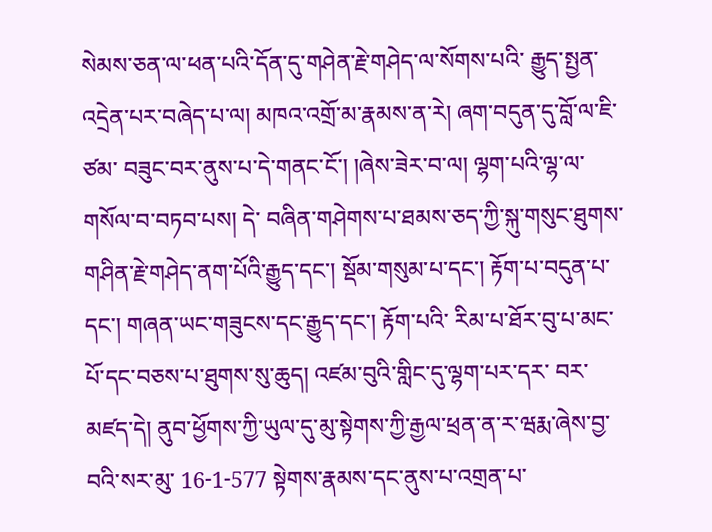སེམས་ཅན་ལ་ཕན་པའི་དོན་དུ་གཤེན་རྗེ་གཤེད་ལ་སོགས་པའི་ རྒྱུད་སྤྱན་འདྲེན་པར་བཞེད་པ་ལ། མཁའ་འགྲོ་མ་རྣམས་ན་རེ། ཞག་བདུན་དུ་བློ་ལ་ཇི་ཙམ་ བཟུང་བར་ནུས་པ་དེ་གནང་ངོ་། །ཞེས་ཟེར་བ་ལ། ལྷག་པའི་ལྷ་ལ་གསོལ་བ་བཏབ་པས། དེ་ བཞིན་གཤེགས་པ་ཐམས་ཅད་ཀྱི་སྐུ་གསུང་ཐུགས་གཤིན་རྗེ་གཤེད་ནག་པོའི་རྒྱུད་དང་། སྡོམ་གསུམ་པ་དང་། རྟོག་པ་བདུན་པ་དང་། གཞན་ཡང་གཟུངས་དང་རྒྱུད་དང་། རྟོག་པའི་ རིམ་པ་ཐོར་བུ་པ་མང་པོ་དང་བཅས་པ་ཐུགས་སུ་ཆུད། འཛམ་བུའི་གླིང་དུ་ལྷག་པར་དར་ བར་མཛད་དེ། ནུབ་ཕྱོགས་ཀྱི་ཡུལ་དུ་མུ་སྟེགས་ཀྱི་རྒྱལ་ཕྲན་ན་ར་ཝརྨ་ཞེས་བྱ་བའི་སར་མུ་ 16-1-577 སྟེགས་རྣམས་དང་ནུས་པ་འགྲན་པ་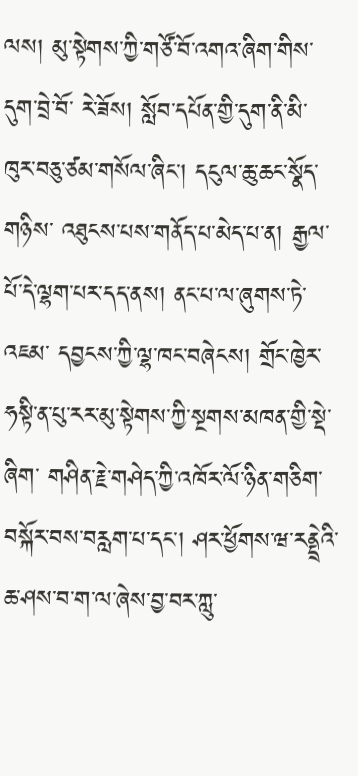ལས། མུ་སྟེགས་ཀྱི་གཙོ་བོ་འགའ་ཞིག་གིས་དུག་བྲེ་བོ་ རེ་ཟོས། སློབ་དཔོན་གྱི་དུག་ནི་མི་ཁུར་བཅུ་ཙམ་གསོལ་ཞིང་། དངུལ་ཆུ་ཆང་སྣོད་གཉིས་ འཐུངས་པས་གནོད་པ་མེད་པ་ན། རྒྱལ་པོ་དེ་ལྷག་པར་དད་ནས། ནང་པ་ལ་ཞུགས་ཏེ་འཇམ་ དབྱངས་ཀྱི་ལྷ་ཁང་བཞེངས། གྲོང་ཁྱེར་ཧསྟི་ན་པུ་རར་མུ་སྟེགས་ཀྱི་སྔགས་མཁན་གྱི་སྡེ་ཞིག་ གཤིན་རྗེ་གཤེད་ཀྱི་འཁོར་ལོ་ཉིན་གཅིག་བསྐོར་བས་བརླག་པ་དང་། ཤར་ཕྱོགས་ཝ་རནྡྲེའི་ ཆ་ཤས་བ་ག་ལ་ཞེས་བྱ་བར་ཀླུ་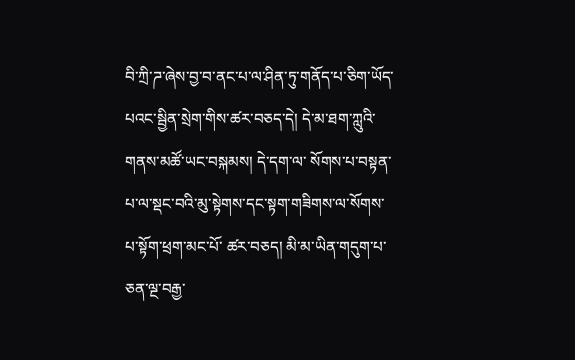བི་ཀྲི་ཌ་ཞེས་བྱ་བ་ནང་པ་ལ་ཤིན་ཏུ་གནོད་པ་ཅིག་ཡོད་ པའང་སྦྱིན་སྲེག་གིས་ཚར་བཅད་དེ། དེ་མ་ཐག་ཀླུའི་གནས་མཚོ་ཡང་བསྐམས། དེ་དག་ལ་ སོགས་པ་བསྟན་པ་ལ་སྡང་བའི་མུ་སྟེགས་དང་སྟག་གཟིགས་ལ་སོགས་པ་སྟོག་ཕྲག་མང་པོ་ ཚར་བཅད། མི་མ་ཡིན་གདུག་པ་ཅན་ལྔ་བརྒྱ་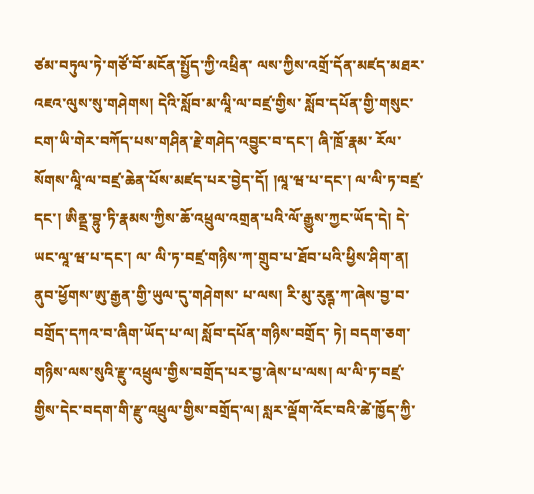ཙམ་བཏུལ་ཏེ་གཙོ་བོ་མངོན་སྤྱོད་ཀྱི་འཕྲིན་ ལས་ཀྱིས་འགྲོ་དོན་མཛད་མཐར་འཇའ་ལུས་སུ་གཤེགས། དེའི་སློབ་མ་ལཱི་ལ་བཛྲ་གྱིས་ སློབ་དཔོན་གྱི་གསུང་ངག་ཡི་གེར་བཀོད་པས་གཤིན་རྗེ་གཤེད་འབྱུང་བ་དང་། ཞི་ཁྲོ་རྣམ་ རོལ་སོགས་ལཱི་ལ་བཛྲ་ཆེན་པོས་མཛད་པར་བྱེད་དོ། །ལཱ་ཝ་པ་དང་། ལ་ལི་ཏ་བཛྲ་དང་། ཨིནྡྲ་བྷུ་ཏི་རྣམས་ཀྱིས་ཆོ་འཕྲུལ་འགྲན་པའི་ལོ་རྒྱུས་ཀྱང་ཡོད་དེ། དེ་ཡང་ལཱ་ཝ་པ་དང་། ལ་ ལི་ཏ་བཛྲ་གཉིས་ཀ་གྲུབ་པ་ཐོབ་པའི་ཕྱིས་ཤིག་ན། ནུབ་ཕྱོགས་ཨུ་རྒྱན་གྱི་ཡུལ་དུ་གཤེགས་ པ་ལས། རི་མུ་རུནྚ་ཀ་ཞེས་བྱ་བ་བགྲོད་དཀའ་བ་ཞིག་ཡོད་པ་ལ། སློབ་དཔོན་གཉིས་བགྲོད་ ཏེ། བདག་ཅག་གཉིས་ལས་སུའི་རྫུ་འཕྲུལ་གྱིས་བགྲོད་པར་བྱ་ཞེས་པ་ལས། ལ་ལི་ཏ་བཛྲ་ གྱིས་དེང་བདག་གི་རྫུ་འཕྲུལ་གྱིས་བགྲོད་ལ། སླར་ལྡོག་འོང་བའི་ཚེ་ཁྱོད་ཀྱི་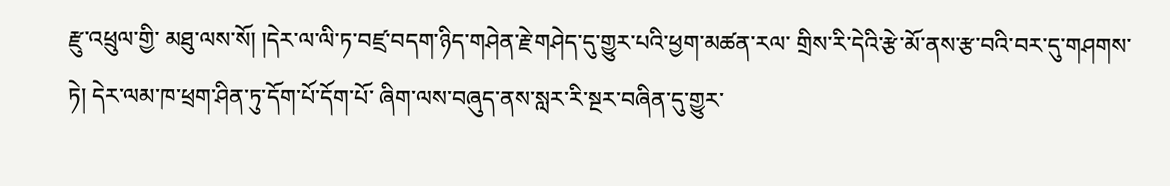རྫུ་འཕྲུལ་གྱི་ མཐུ་ལས་སོ། །དེར་ལ་ལི་ཏ་བཛྲ་བདག་ཉིད་གཤེན་རྗེ་གཤེད་དུ་གྱུར་པའི་ཕྱག་མཚན་རལ་ གྲིས་རི་དེའི་རྩེ་མོ་ནས་རྩ་བའི་བར་དུ་གཤགས་ཏེ། དེར་ལམ་ཁ་ཕྲག་ཤིན་ཏུ་དོག་པོ་དོག་པོ་ ཞིག་ལས་བཞུད་ནས་སླར་རི་སྔར་བཞིན་དུ་གྱུར་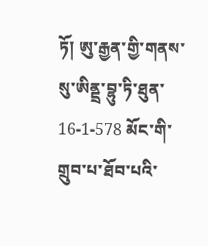ཏོ། ཨུ་རྒྱན་གྱི་གནས་སུ་ཨིནྡྲ་བྷུ་ཏི་ཐུན་ 16-1-578 མོང་གི་གྲུབ་པ་ཐོབ་པའི་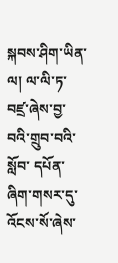སྐབས་ཤིག་ཡིན་ལ། ལ་ལི་ཏ་བཛྲ་ཞེས་བྱ་བའི་གྲུབ་བའི་སློབ་ དཔོན་ཞིག་གསར་དུ་འོངས་སོ་ཞེས་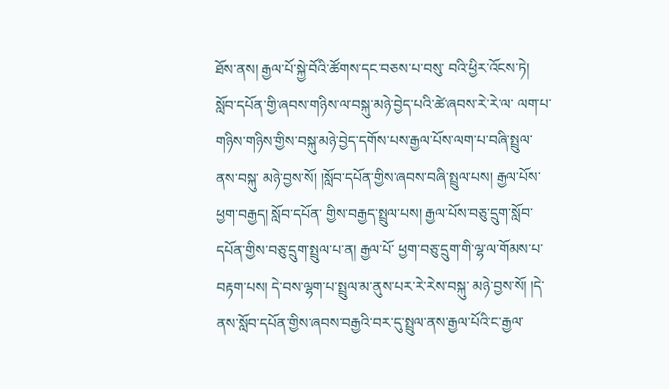ཐོས་ནས། རྒྱལ་པོ་སྐྱེ་བོའི་ཚོགས་དང་བཅས་པ་བསུ་ བའི་ཕྱིར་འོངས་ཏེ། སློབ་དཔོན་གྱི་ཞབས་གཉིས་ལ་བསྐུ་མཉེ་བྱེད་པའི་ཚེ་ཞབས་རེ་རེ་ལ་ ལག་པ་གཉིས་གཉིས་གྱིས་བསྐུ་མཉེ་བྱེད་དགོས་པས་རྒྱལ་པོས་ལག་པ་བཞི་སྤྲུལ་ནས་བསྐུ་ མཉེ་བྱས་སོ། །སློབ་དཔོན་གྱིས་ཞབས་བཞི་སྤྲུལ་པས། རྒྱལ་པོས་ཕྱག་བརྒྱད། སློབ་དཔོན་ གྱིས་བརྒྱད་སྤྲུལ་པས། རྒྱལ་པོས་བཅུ་དྲུག་སློབ་དཔོན་གྱིས་བཅུ་དྲུག་སྤྲུལ་པ་ན། རྒྱལ་པོ་ ཕྱག་བཅུ་དྲུག་གི་ལྷ་ལ་གོམས་པ་བརྟག་པས། དེ་བས་ལྷག་པ་སྤྲུལ་མ་ནུས་པར་རེ་རེས་བསྐུ་ མཉེ་བྱས་སོ། །དེ་ནས་སློབ་དཔོན་གྱིས་ཞབས་བརྒྱའི་བར་དུ་སྤྲུལ་ནས་རྒྱལ་པོའི་ང་རྒྱལ་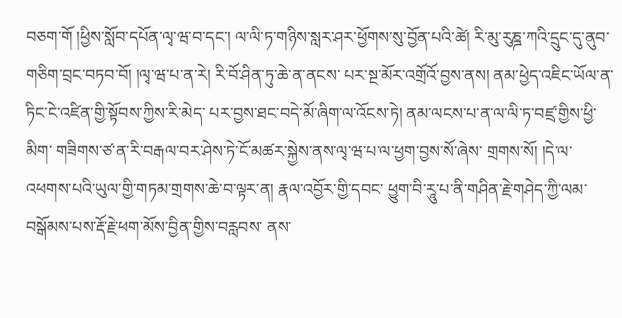བཅག་གོ །ཕྱིས་སློབ་དཔོན་ལྭ་ཝ་བ་དང་། ལ་ལི་ཏ་གཉིས་སླར་ཤར་ཕྱོགས་སུ་བྱོན་པའི་ཚེ། རི་མུ་རུཎྜ་ཀའི་དྲུང་དུ་ནུབ་གཅིག་བྲང་བཏབ་བོ། །ལྭ་ཝ་པ་ན་རེ། རི་བོ་ཤིན་ཏུ་ཆེ་ན་ནངས་ པར་སྔ་མོར་འགྲོའོ་བྱས་ནས། ནམ་ཕྱེད་འཇིང་ཡོལ་ན་ཏིང་ངེ་འཛིན་གྱི་སྟོབས་ཀྱིས་རི་མེད་ པར་བྱས་ཐང་བདེ་མོ་ཞིག་ལ་འོངས་ཏེ། ནམ་ལངས་པ་ན་ལ་ལི་ཏ་བཛྲ་གྱིས་ཕྱི་མིག་ གཟིགས་ཙ་ན་རི་བརྒལ་བར་ཤེས་ཏེ་ངོ་མཚར་སྐྱེས་ནས་ལྭ་ཝ་པ་ལ་ཕྱག་བྱས་སོ་ཞེས་ གྲགས་སོ། །དེ་ལ་འཕགས་པའི་ཡུལ་གྱི་གཏམ་གྲགས་ཆེ་བ་ལྟར་ན། རྣལ་འབྱོར་གྱི་དབང་ ཕྱུག་བི་རཱུ་པ་ནི་གཤིན་རྗེ་གཤེད་ཀྱི་ལམ་བསྒོམས་པས་རྡོ་རྗེ་ཕག་མོས་བྱིན་གྱིས་བརླབས་ ནས་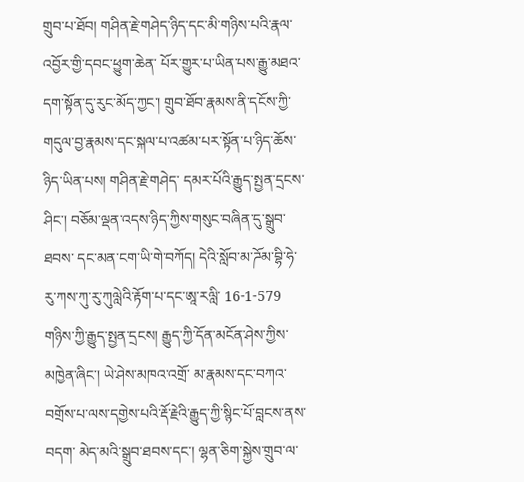གྲུབ་པ་ཐོབ། གཤིན་རྗེ་གཤེད་ཉིད་དང་མི་གཉིས་པའི་རྣལ་འབྱོར་གྱི་དབང་ཕྱུག་ཆེན་ པོར་གྱུར་པ་ཡིན་པས་རྒྱུ་མཐའ་དག་སྟོན་དུ་རུང་མོད་ཀྱང་། གྲུབ་ཐོབ་རྣམས་ནི་དངོས་ཀྱི་ གདུལ་བྱ་རྣམས་དང་སྐལ་པ་འཚམ་པར་སྟོན་པ་ཉིད་ཆོས་ཉིད་ཡིན་པས། གཤིན་རྗེ་གཤེད་ དམར་པོའི་རྒྱུད་སྤྱན་དྲངས་ཤིང་། བཅོམ་ལྡན་འདས་ཉིད་ཀྱིས་གསུང་བཞིན་དུ་སྒྲུབ་ཐབས་ དང་མན་ངག་ཡི་གེ་བཀོད། དེའི་སློབ་མ་ཌོམ་བྷི་ཧེ་རུ་ཀས་ཀུ་རུ་ཀུལླེའི་རྟོག་པ་དང་ཨཱ་རལླི་ 16-1-579 གཉིས་ཀྱི་རྒྱུད་སྤྱན་དྲངས། རྒྱུད་ཀྱི་དོན་མངོན་ཤེས་ཀྱིས་མཁྱེན་ཞིང་། ཡེ་ཤེས་མཁའ་འགྲོ་ མ་རྣམས་དང་བཀའ་བགྲོས་པ་ལས་དགྱེས་པའི་རྡོ་རྗེའི་རྒྱུད་ཀྱི་སྙིང་པོ་བླངས་ནས་བདག་ མེད་མའི་སྒྲུབ་ཐབས་དང་། ལྷན་ཅིག་སྐྱེས་གྲུབ་ལ་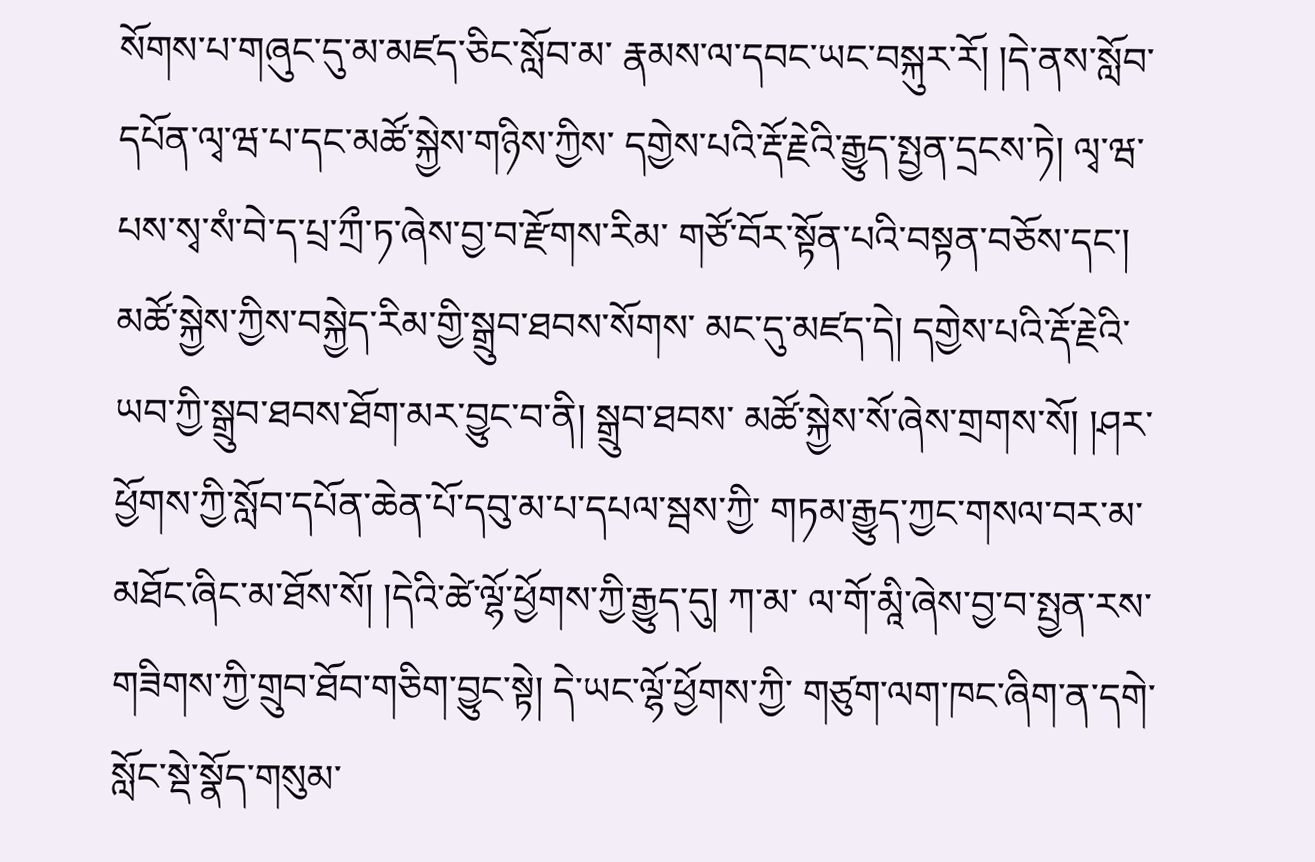སོགས་པ་གཞུང་དུ་མ་མཛད་ཅིང་སློབ་མ་ རྣམས་ལ་དབང་ཡང་བསྐུར་རོ། །དེ་ནས་སློབ་དཔོན་ལྭ་ཝ་པ་དང་མཚོ་སྐྱེས་གཉིས་ཀྱིས་ དགྱེས་པའི་རྡོ་རྗེའི་རྒྱུད་སྤྱན་དྲངས་ཏེ། ལྭ་ཝ་པས་སྭ་སཾ་བེ་ད་པྲ་ཀྲྀ་ཏ་ཞེས་བྱ་བ་རྫོགས་རིམ་ གཙོ་བོར་སྟོན་པའི་བསྟན་བཅོས་དང་། མཚོ་སྐྱེས་ཀྱིས་བསྐྱེད་རིམ་གྱི་སྒྲུབ་ཐབས་སོགས་ མང་དུ་མཛད་དེ། དགྱེས་པའི་རྡོ་རྗེའི་ཡབ་ཀྱི་སྒྲུབ་ཐབས་ཐོག་མར་བྱུང་བ་ནི། སྒྲུབ་ཐབས་ མཚོ་སྐྱེས་སོ་ཞེས་གྲགས་སོ། །ཤར་ཕྱོགས་ཀྱི་སློབ་དཔོན་ཆེན་པོ་དབུ་མ་པ་དཔལ་སྦས་ཀྱི་ གཏམ་རྒྱུད་ཀྱང་གསལ་བར་མ་མཐོང་ཞིང་མ་ཐོས་སོ། །དེའི་ཚེ་ལྷོ་ཕྱོགས་ཀྱི་རྒྱུད་དུ། ཀ་མ་ ལ་གོ་མཱི་ཞེས་བྱ་བ་སྤྱན་རས་གཟིགས་ཀྱི་གྲུབ་ཐོབ་གཅིག་བྱུང་སྟེ། དེ་ཡང་ལྷོ་ཕྱོགས་ཀྱི་ གཙུག་ལག་ཁང་ཞིག་ན་དགེ་སློང་སྡེ་སྣོད་གསུམ་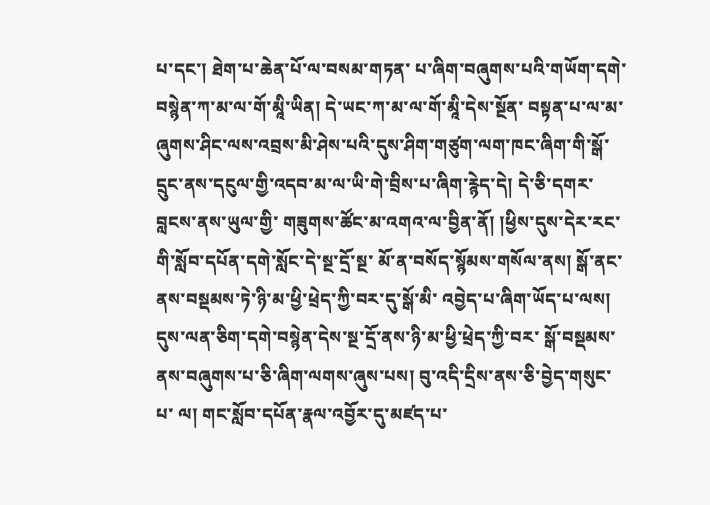པ་དང་། ཐེག་པ་ཆེན་པོ་ལ་བསམ་གཏན་ པ་ཞིག་བཞུགས་པའི་གཡོག་དགེ་བསྙེན་ཀ་མ་ལ་གོ་མཱི་ཡིན། དེ་ཡང་ཀ་མ་ལ་གོ་མཱི་དེས་སྔོན་ བསྟན་པ་ལ་མ་ཞུགས་ཤིང་ལས་འབྲས་མི་ཤེས་པའི་དུས་ཤིག་གཙུག་ལག་ཁང་ཞིག་གི་སྒོ་ དྲུང་ནས་དངུལ་གྱི་འདབ་མ་ལ་ཡི་གེ་བྲིས་པ་ཞིག་རྙེད་དེ། དེ་ཅི་དགར་བླངས་ནས་ཡུལ་གྱི་ གཟུགས་ཚོང་མ་འགའ་ལ་བྱིན་ནོ། །ཕྱིས་དུས་དེར་རང་གི་སློབ་དཔོན་དགེ་སློང་དེ་སྔ་དྲོ་སྔ་ མོ་ན་བསོད་སྙོམས་གསོལ་ནས། སྒོ་ནང་ནས་བསྡམས་ཏེ་ཉི་མ་ཕྱི་ཕྲེད་ཀྱི་བར་དུ་སྒོ་མི་ འབྱེད་པ་ཞིག་ཡོད་པ་ལས། དུས་ལན་ཅིག་དགེ་བསྙེན་དེས་སྔ་དྲོ་ནས་ཉི་མ་ཕྱི་ཕྲེད་ཀྱི་བར་ སྒོ་བསྡམས་ནས་བཞུགས་པ་ཅི་ཞིག་ལགས་ཞུས་པས། བུ་འདི་དྲིས་ནས་ཅི་བྱེད་གསུང་པ་ ལ། གང་སློབ་དཔོན་རྣལ་འབྱོར་དུ་མཛད་པ་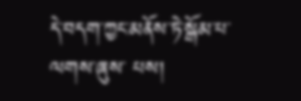དེ་བདག་ཀྱང་མནོས་ཏེ་སྒོམ་པ་ལགས་ཞུས་ པས།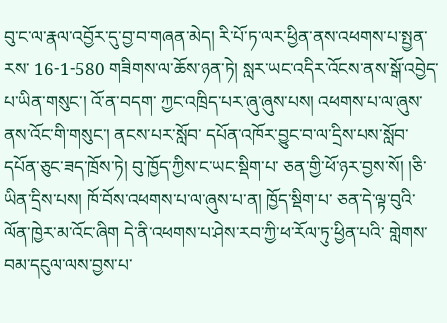བུ་ང་ལ་རྣལ་འབྱོར་དུ་བྱ་བ་གཞན་མེད། རི་པོ་ཏ་ལར་ཕྱིན་ནས་འཕགས་པ་སྤྱན་རས་ 16-1-580 གཟིགས་ལ་ཆོས་ཉན་ཏེ། སླར་ཡང་འདིར་འོངས་ནས་སྒོ་འབྱེད་པ་ཡིན་གསུང་། འོ་ན་བདག་ ཀྱང་འཁྲིད་པར་ཞུ་ཞུས་པས། འཕགས་པ་ལ་ཞུས་ནས་འོང་གི་གསུང་། ནངས་པར་སློབ་ དཔོན་འཁོར་བྱུང་བ་ལ་དྲིས་པས་སློབ་དཔོན་ཅུང་ཟད་ཁྲོས་ཏེ། བུ་ཁྱོད་ཀྱིས་ང་ཡང་སྡིག་པ་ ཅན་གྱི་ཕོ་ཉར་བྱས་སོ། །ཅི་ཡིན་དྲིས་པས། ཁོ་བོས་འཕགས་པ་ལ་ཞུས་པ་ན། ཁྱོད་སྡིག་པ་ ཅན་དེ་ལྟ་བུའི་ལོན་ཁྱེར་མ་འོང་ཞིག དེ་ནི་འཕགས་པ་ཤེས་རབ་ཀྱི་ཕ་རོལ་ཏུ་ཕྱིན་པའི་ གླེགས་བམ་དངུལ་ལས་བྱས་པ་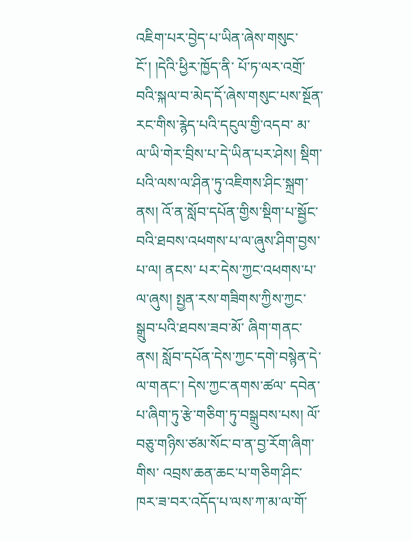འཇིག་པར་བྱེད་པ་ཡིན་ཞེས་གསུང་ངོ་། །དེའི་ཕྱིར་ཁྱོད་ནི་ པོ་ཏ་ལར་འགྲོ་བའི་སྐལ་བ་མེད་དོ་ཞེས་གསུང་པས་སྔོན་རང་གིས་རྙེད་པའི་དངུལ་གྱི་འདབ་ མ་ལ་ཡི་གེར་བྲིས་པ་དེ་ཡིན་པར་ཤེས། སྡིག་པའི་ལས་ལ་ཤིན་ཏུ་འཇིགས་ཤིང་སྐྲག་ནས། འོ་ན་སློབ་དཔོན་གྱིས་སྡིག་པ་སྦྱོང་བའི་ཐབས་འཕགས་པ་ལ་ཞུས་ཤིག་བྱས་པ་ལ། ནངས་ པར་དེས་ཀྱང་འཕགས་པ་ལ་ཞུས། སྤྱན་རས་གཟིགས་ཀྱིས་ཀྱང་སྒྲུབ་པའི་ཐབས་ཟབ་མོ་ ཞིག་གནང་ནས། སློབ་དཔོན་དེས་ཀྱང་དགེ་བསྙེན་དེ་ལ་གནང་། དེས་ཀྱང་ནགས་ཚལ་ དབེན་པ་ཞིག་ཏུ་རྩེ་གཅིག་ཏུ་བསྒྲུབས་པས། ལོ་བཅུ་གཉིས་ཙམ་སོང་བ་ན་བྱ་རོག་ཞིག་གིས་ འབྲས་ཆན་ཆང་པ་གཅིག་ཤིང་ཁར་ཟ་བར་འདོད་པ་ལས་ཀ་མ་ལ་གོ་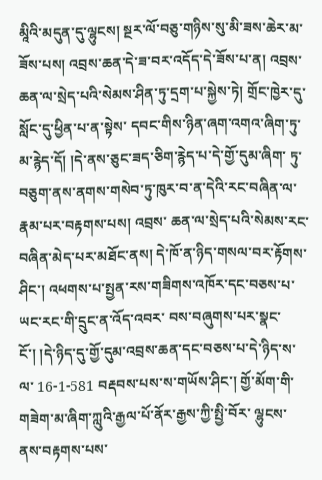མཱིའི་མདུན་དུ་ལྷུངས། སྔར་ལོ་བཅུ་གཉིས་སུ་མི་ཟས་ཆེར་མ་ཟོས་པས། འབྲས་ཆན་དེ་ཟ་བར་འདོད་དེ་ཟོས་པ་ན། འབྲས་ཆན་ལ་སྲེད་པའི་སེམས་ཤིན་ཏུ་དྲག་པ་སྐྱེས་ཏེ། གྲོང་ཁྱེར་དུ་སློང་དུ་ཕྱིན་པ་ན་སྟེས་ དབང་གིས་ཉིན་ཞག་འགའ་ཞིག་ཏུ་མ་རྙེད་དོ། །དེ་ནས་ཅུང་ཟད་ཅིག་རྙེད་པ་དེ་གྱོ་དུམ་ཞིག་ ཏུ་བཅུག་ནས་ནགས་གསེབ་ཏུ་ཁུར་བ་ན་དེའི་རང་བཞིན་ལ་རྣམ་པར་བརྟགས་པས། འབྲས་ ཆན་ལ་སྲེད་པའི་སེམས་རང་བཞིན་མེད་པར་མཐོང་ནས། དེ་ཁོ་ན་ཉིད་གསལ་བར་རྟོགས་ ཤིང་། འཕགས་པ་སྤྱན་རས་གཟིགས་འཁོར་དང་བཅས་པ་ཡང་རང་གི་དྲུང་ན་འོད་འབར་ བས་བཞུགས་པར་སྣང་ངོ་། །དེ་ཉིད་དུ་གྱོ་དུམ་འབྲས་ཆན་དང་བཅས་པ་དེ་ཉིད་ས་ལ་ 16-1-581 བརྡབས་པས་ས་གཡོས་ཤིང་། གྱོ་མོག་གི་གཟེག་མ་ཞིག་ཀླུའི་རྒྱལ་པོ་ནོར་རྒྱས་ཀྱི་སྤྱི་བོར་ ལྷུངས་ནས་བརྟགས་པས་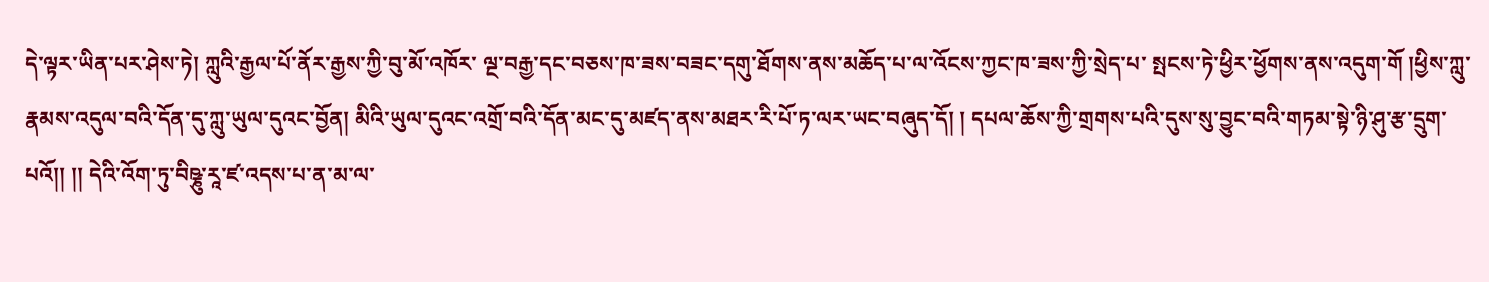དེ་ལྟར་ཡིན་པར་ཤེས་ཏེ། ཀླུའི་རྒྱལ་པོ་ནོར་རྒྱས་ཀྱི་བུ་མོ་འཁོར་ ལྔ་བརྒྱ་དང་བཅས་ཁ་ཟས་བཟང་དགུ་ཐོགས་ནས་མཆོད་པ་ལ་འོངས་ཀྱང་ཁ་ཟས་ཀྱི་སྲེད་པ་ སྤངས་ཏེ་ཕྱིར་ཕྱོགས་ནས་འདུག་གོ །ཕྱིས་ཀླུ་རྣམས་འདུལ་བའི་དོན་དུ་ཀླུ་ཡུལ་དུའང་བྱོན། མིའི་ཡུལ་དུའང་འགྲོ་བའི་དོན་མང་དུ་མཛད་ནས་མཐར་རི་པོ་ཏ་ལར་ཡང་བཞུད་དོ། ། དཔལ་ཆོས་ཀྱི་གྲགས་པའི་དུས་སུ་བྱུང་བའི་གཏམ་སྟེ་ཉི་ཤུ་རྩ་དྲུག་པའོ།། །། དེའི་འོག་ཏུ་བིཥྞུ་རཱ་ཛ་འདས་པ་ན་མ་ལ་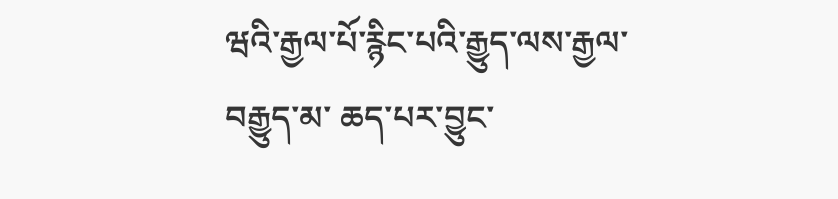ཝའི་རྒྱལ་པོ་རྙིང་པའི་རྒྱུད་ལས་རྒྱལ་བརྒྱུད་མ་ ཆད་པར་བྱུང་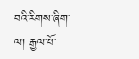བའི་རིགས་ཞིག་ལ། རྒྱལ་པོ་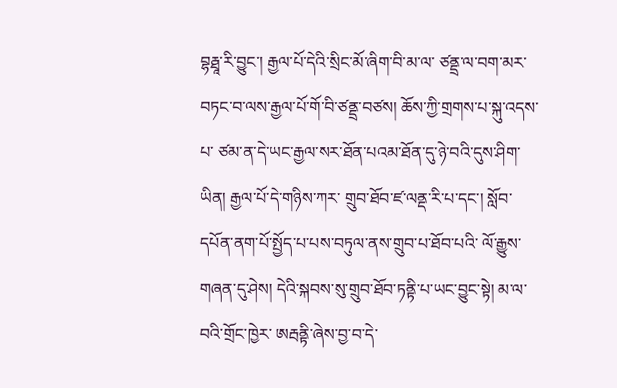བྷརྠཱ་རི་བྱུང་། རྒྱལ་པོ་དེའི་སྲིང་མོ་ཞིག་བི་མ་ལ་ ཙནྡྲ་ལ་བག་མར་བཏང་བ་ལས་རྒྱལ་པོ་གོ་བི་ཙནྡྲ་བཙས། ཆོས་ཀྱི་གྲགས་པ་སྐུ་འདས་པ་ ཙམ་ན་དེ་ཡང་རྒྱལ་སར་ཐོན་པའམ་ཐོན་དུ་ཉེ་བའི་དུས་ཤིག་ཡིན། རྒྱལ་པོ་དེ་གཉིས་ཀར་ གྲུབ་ཐོབ་ཛ་ལནྡ་རི་པ་དང་། སློབ་དཔོན་ནག་པོ་སྤྱོད་པ་པས་བཏུལ་ནས་གྲུབ་པ་ཐོབ་པའི་ ལོ་རྒྱུས་གཞན་དུ་ཤེས། དེའི་སྐབས་སུ་གྲུབ་ཐོབ་ཏནྟི་པ་ཡང་བྱུང་སྟེ། མ་ལ་བའི་གྲོང་ཁྱེར་ ཨརྦནྟི་ཞེས་བྱ་བ་དེ་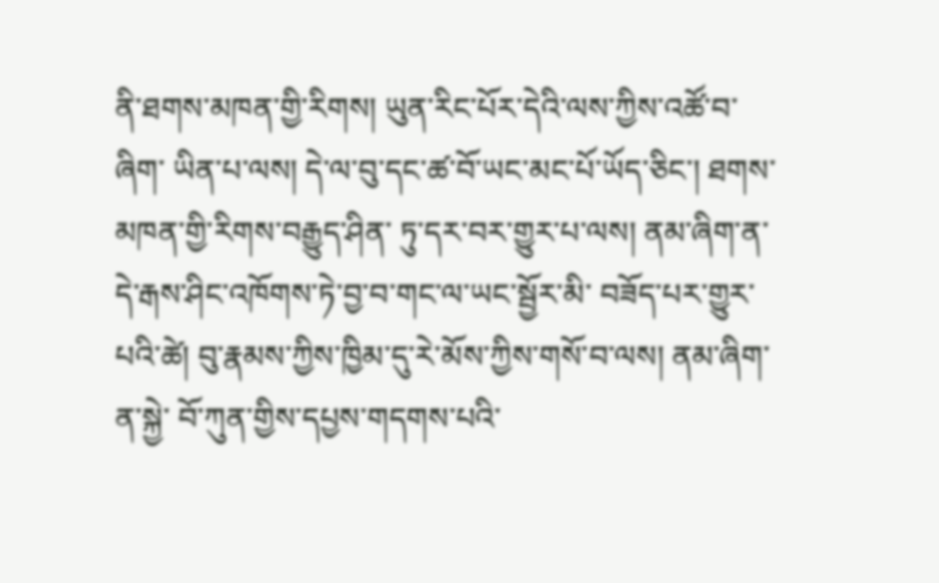ནི་ཐགས་མཁན་གྱི་རིགས། ཡུན་རིང་པོར་དེའི་ལས་ཀྱིས་འཚོ་བ་ཞིག་ ཡིན་པ་ལས། དེ་ལ་བུ་དང་ཚ་བོ་ཡང་མང་པོ་ཡོད་ཅིང་། ཐགས་མཁན་གྱི་རིགས་བརྒྱུད་ཤིན་ ཏུ་དར་བར་གྱུར་པ་ལས། ནམ་ཞིག་ན་དེ་རྒས་ཤིང་འཁོགས་ཏེ་བྱ་བ་གང་ལ་ཡང་སྦྱོར་མི་ བཟོད་པར་གྱུར་པའི་ཚེ། བུ་རྣམས་ཀྱིས་ཁྱིམ་དུ་རེ་མོས་ཀྱིས་གསོ་བ་ལས། ནམ་ཞིག་ན་སྐྱེ་ བོ་ཀུན་གྱིས་དཔྱས་གདགས་པའི་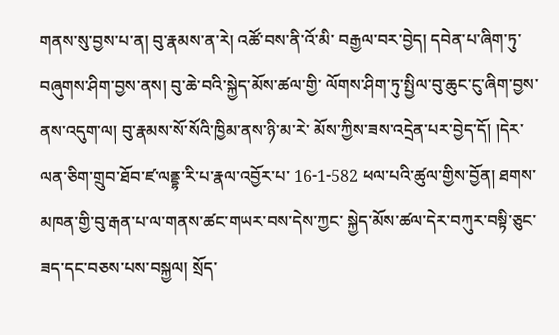གནས་སུ་བྱས་པ་ན། བུ་རྣམས་ན་རེ། འཚོ་བས་ནི་འོ་མི་ བརྒྱལ་བར་བྱེད། དབེན་པ་ཞིག་ཏུ་བཞུགས་ཤིག་བྱས་ནས། བུ་ཆེ་བའི་སྐྱེད་མོས་ཚལ་གྱི་ ལོགས་ཤིག་ཏུ་སྤྱིལ་བུ་ཆུང་ངུ་ཞིག་བྱས་ནས་འདུག་ལ། བུ་རྣམས་སོ་སོའི་ཁྱིམ་ནས་ཉི་མ་རེ་ མོས་ཀྱིས་ཟས་འདྲེན་པར་བྱེད་དོ། །དེར་ལན་ཅིག་གྲུབ་ཐོབ་ཛ་ལནྡྷ་རི་པ་རྣལ་འབྱོར་པ་ 16-1-582 ཕལ་པའི་ཚུལ་གྱིས་བྱོན། ཐགས་མཁན་གྱི་བུ་རྒན་པ་ལ་གནས་ཚང་གཡར་བས་དེས་ཀྱང་ སྐྱེད་མོས་ཚལ་དེར་བཀུར་བསྟི་ཅུང་ཟད་དང་བཅས་པས་བསྐྱལ། སྲོད་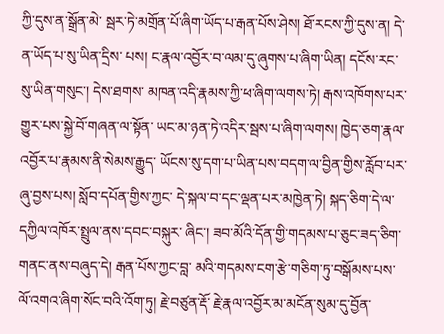ཀྱི་དུས་ན་སྒྲོན་མེ་ སྦར་ཏེ་མགྲོན་པོ་ཞིག་ཡོད་པ་རྒན་པོས་ཤེས། ཐོ་རངས་ཀྱི་དུས་ན། དེ་ན་ཡོད་པ་སུ་ཡིན་དྲིས་ པས། ང་རྣལ་འབྱོར་བ་ལམ་དུ་ཞུགས་པ་ཞིག་ཡིན། དངོས་རང་སུ་ཡིན་གསུང་། དེས་ཐགས་ མཁན་འདི་རྣམས་ཀྱི་ཕ་ཞིག་ལགས་ཏེ། རྒས་འཁོགས་པར་གྱུར་པས་སྐྱེ་བོ་གཞན་ལ་སྟོན་ ཡང་མ་ཉན་ཏེ་འདིར་སྦས་པ་ཞིག་ལགས། ཁྱེད་ཅག་རྣལ་འབྱོར་པ་རྣམས་ནི་སེམས་རྒྱུད་ ཡོངས་སུ་དག་པ་ཡིན་པས་བདག་ལ་བྱིན་གྱིས་རློབ་པར་ཞུ་བྱས་པས། སློབ་དཔོན་གྱིས་ཀྱང་ དེ་སྐལ་བ་དང་ལྡན་པར་མཁྱེན་ཏེ། སྐད་ཅིག་དེ་ལ་དཀྱིལ་འཁོར་སྤྲུལ་ནས་དབང་བསྐུར་ ཞིང་། ཟབ་མོའི་དོན་གྱི་གདམས་པ་ཅུང་ཟད་ཅིག་གནང་ནས་བཞུད་དེ། རྒན་པོས་ཀྱང་བླ་ མའི་གདམས་ངག་རྩེ་གཅིག་ཏུ་བསྒོམས་པས་ལོ་འགའ་ཞིག་སོང་བའི་འོག་ཏུ། རྗེ་བཙུན་རྡོ་ རྗེ་རྣལ་འབྱོར་མ་མངོན་སུམ་དུ་བྱོན་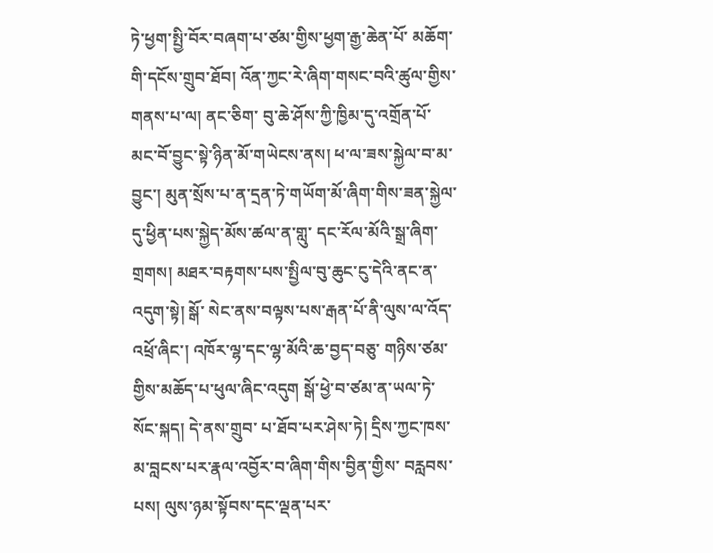ཏེ་ཕྱག་སྤྱི་བོར་བཞག་པ་ཙམ་གྱིས་ཕྱག་རྒྱ་ཆེན་པོ་ མཆོག་གི་དངོས་གྲུབ་ཐོབ། འོན་ཀྱང་རེ་ཞིག་གསང་བའི་ཚུལ་གྱིས་གནས་པ་ལ། ནང་ཅིག་ བུ་ཆེ་ཤོས་ཀྱི་ཁྱིམ་དུ་འགྲོན་པོ་མང་བོ་བྱུང་སྟེ་ཉིན་མོ་གཡེངས་ནས། ཕ་ལ་ཟས་སྐྱེལ་བ་མ་ བྱུང་། མུན་སྲོས་པ་ན་དྲན་ཏེ་གཡོག་མོ་ཞིག་གིས་ཟན་སྐྱེལ་དུ་ཕྱིན་པས་སྐྱེད་མོས་ཚལ་ན་གླུ་ དང་རོལ་མོའི་སྒྲ་ཞིག་གྲགས། མཐར་བརྟགས་པས་སྤྱིལ་བུ་ཆུང་ངུ་དེའི་ནང་ན་འདུག་སྟེ། སྒོ་ སེང་ནས་བལྟས་པས་རྒན་པོ་ནི་ལུས་ལ་འོད་འཕྲོ་ཞིང་། འཁོར་ལྷ་དང་ལྷ་མོའི་ཆ་བྱད་བཅུ་ གཉིས་ཙམ་གྱིས་མཆོད་པ་ཕུལ་ཞིང་འདུག སྒོ་ཕྱེ་བ་ཙམ་ན་ཡལ་ཏེ་སོང་སྐད། དེ་ནས་གྲུབ་ པ་ཐོབ་པར་ཤེས་ཏེ། དྲིས་ཀྱང་ཁས་མ་བླངས་པར་རྣལ་འབྱོར་བ་ཞིག་གིས་བྱིན་གྱིས་ བརླབས་པས། ལུས་ཉམ་སྟོབས་དང་ལྡན་པར་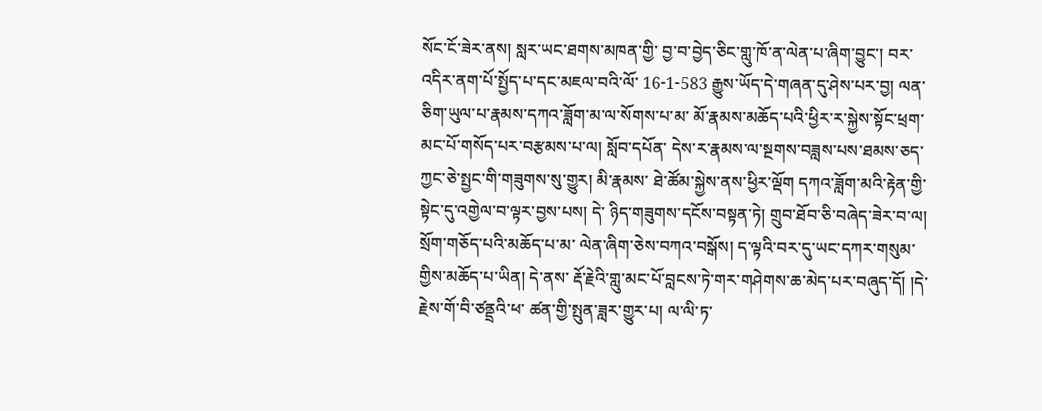སོང་ངོ་ཟེར་ནས། སླར་ཡང་ཐགས་མཁན་གྱི་ བྱ་བ་བྱེད་ཅིང་གླུ་ཁོ་ན་ལེན་པ་ཞིག་བྱུང་། བར་འདིར་ནག་པོ་སྤྱོད་པ་དང་མཇལ་བའི་ལོ་ 16-1-583 རྒྱུས་ཡོད་དེ་གཞན་དུ་ཤེས་པར་བྱ། ལན་ཅིག་ཡུལ་པ་རྣམས་དཀའ་ཟློག་མ་ལ་སོགས་པ་མ་ མོ་རྣམས་མཆོད་པའི་ཕྱིར་ར་སྐྱེས་སྟོང་ཕྲག་མང་པོ་གསོད་པར་བརྩམས་པ་ལ། སློབ་དཔོན་ དེས་ར་རྣམས་ལ་སྔགས་བཟླས་པས་ཐམས་ཅད་ཀྱང་ཅེ་སྤྱང་གི་གཟུགས་སུ་གྱུར། མི་རྣམས་ ཐེ་ཚོམ་སྐྱེས་ནས་ཕྱིར་ལྡོག དཀའ་ཟློག་མའི་རྟེན་གྱི་སྟེང་དུ་འགྱེལ་བ་ལྟར་བྱས་པས། དེ་ ཉིད་གཟུགས་དངོས་བསྟན་ཏེ། གྲུབ་ཐོབ་ཅི་བཞེད་ཟེར་བ་ལ། སྲོག་གཅོད་པའི་མཆོད་པ་མ་ ལེན་ཞིག་ཅེས་བཀའ་བསྒོས། ད་ལྟའི་བར་དུ་ཡང་དཀར་གསུམ་གྱིས་མཆོད་པ་ཡིན། དེ་ནས་ རྡོ་རྗེའི་གླུ་མང་པོ་བླངས་ཏེ་གར་གཤེགས་ཆ་མེད་པར་བཞུད་དོ། །དེ་རྗེས་གོ་བི་ཙནྡྲའི་ཕ་ ཚན་གྱི་སྤུན་ཟླར་གྱུར་པ། ལ་ལི་ཏ་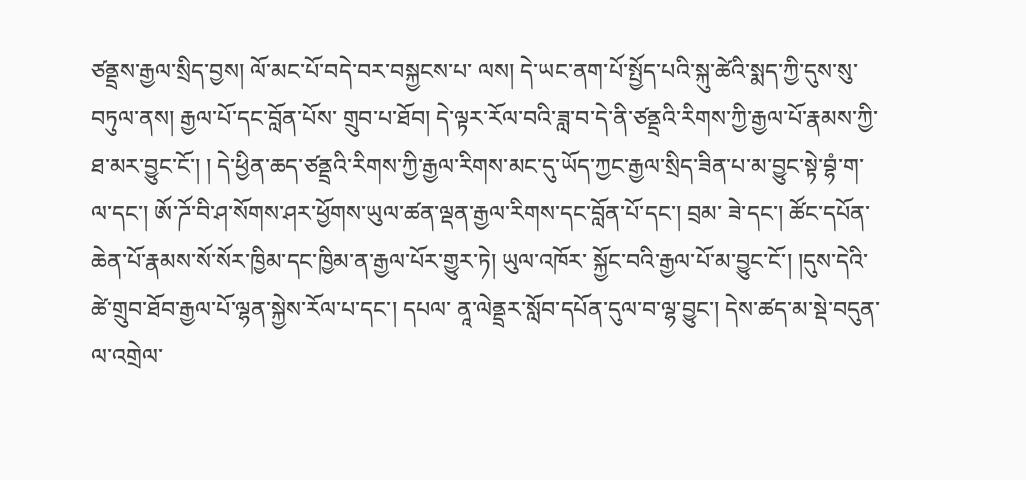ཙནྡྲས་རྒྱལ་སྲིད་བྱས། ལོ་མང་པོ་བདེ་བར་བསྐྱངས་པ་ ལས། དེ་ཡང་ནག་པོ་སྤྱོད་པའི་སྐུ་ཚེའི་སྨད་ཀྱི་དུས་སུ་བཏུལ་ནས། རྒྱལ་པོ་དང་བློན་པོས་ གྲུབ་པ་ཐོབ། དེ་ལྟར་རོལ་བའི་ཟླ་བ་དེ་ནི་ཙནྡྲའི་རིགས་ཀྱི་རྒྱལ་པོ་རྣམས་ཀྱི་ཐ་མར་བྱུང་ངོ་། ། དེ་ཕྱིན་ཆད་ཙནྡྲའི་རིགས་ཀྱི་རྒྱལ་རིགས་མང་དུ་ཡོད་ཀྱང་རྒྱལ་སྲིད་ཟིན་པ་མ་བྱུང་སྟེ་བྷཾ་ག་ ལ་དང་། ཨོ་ཌོ་བི་ཤ་སོགས་ཤར་ཕྱོགས་ཡུལ་ཚན་ལྡན་རྒྱལ་རིགས་དང་བློན་པོ་དང་། བྲམ་ ཟེ་དང་། ཚོང་དཔོན་ཆེན་པོ་རྣམས་སོ་སོར་ཁྱིམ་དང་ཁྱིམ་ན་རྒྱལ་པོར་གྱུར་ཏེ། ཡུལ་འཁོར་ སྐྱོང་བའི་རྒྱལ་པོ་མ་བྱུང་ངོ་། །དུས་དེའི་ཚེ་གྲུབ་ཐོབ་རྒྱལ་པོ་ལྷན་སྐྱེས་རོལ་པ་དང་། དཔལ་ ནཱ་ལེནྡྲར་སློབ་དཔོན་དུལ་བ་ལྷ་བྱུང་། དེས་ཚད་མ་སྡེ་བདུན་ལ་འགྲེལ་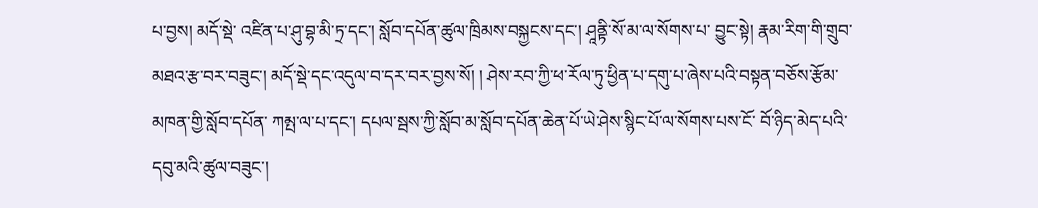པ་བྱས། མདོ་སྡེ་ འཛིན་པ་ཤུ་བྷ་མི་ཏྲ་དང་། སློབ་དཔོན་ཚུལ་ཁྲིམས་བསྐྱངས་དང་། ཤཱནྟི་སོ་མ་ལ་སོགས་པ་ བྱུང་སྟེ། རྣམ་རིག་གི་གྲུབ་མཐའ་རྩ་བར་བཟུང་། མདོ་སྡེ་དང་འདུལ་བ་དར་བར་བྱས་སོ། ། ཤེས་རབ་ཀྱི་ཕ་རོལ་ཏུ་ཕྱིན་པ་དགུ་པ་ཞེས་པའི་བསྟན་བཅོས་རྩོམ་མཁན་གྱི་སློབ་དཔོན་ ཀམྤ་ལ་པ་དང་། དཔལ་སྦས་ཀྱི་སློབ་མ་སློབ་དཔོན་ཆེན་པོ་ཡེ་ཤེས་སྙིང་པོ་ལ་སོགས་པས་ངོ་ བོ་ཉིད་མེད་པའི་དབུ་མའི་ཚུལ་བཟུང་།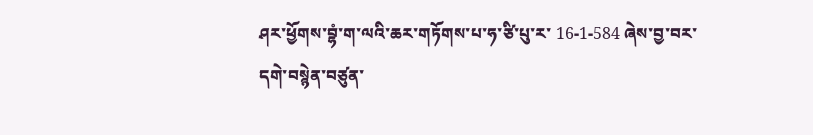ཤར་ཕྱོགས་བྷཾ་ག་ལའི་ཆར་གཏོགས་པ་ཧ་ཙི་པུ་ར་ 16-1-584 ཞེས་བྱ་བར་དགེ་བསྙེན་བཙུན་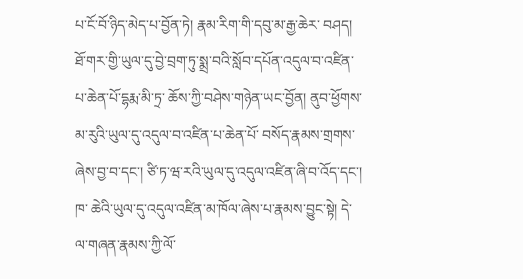པ་ངོ་བོ་ཉིད་མེད་པ་བྱོན་ཏེ། རྣམ་རིག་གི་དབུ་མ་རྒྱ་ཆེར་ བཤད། ཐོ་གར་གྱི་ཡུལ་དུ་བྱེ་བྲག་ཏུ་སྨྲ་བའི་སློབ་དཔོན་འདུལ་བ་འཛིན་པ་ཆེན་པོ་དྷརྨ་མི་ཏྲ་ ཆོས་ཀྱི་བཤེས་གཉེན་ཡང་བྱོན། ནུབ་ཕྱོགས་མ་རུའི་ཡུལ་དུ་འདུལ་བ་འཛིན་པ་ཆེན་པོ་ བསོད་རྣམས་གྲགས་ཞེས་བྱ་བ་དང་། ཙི་ཏ་ཝ་རའི་ཡུལ་དུ་འདུལ་འཛིན་ཞི་བ་འོད་དང་། ཁ་ ཆེའི་ཡུལ་དུ་འདུལ་འཛིན་མ་ཁོལ་ཞེས་པ་རྣམས་བྱུང་སྟེ། དེ་ལ་གཞན་རྣམས་ཀྱི་ལོ་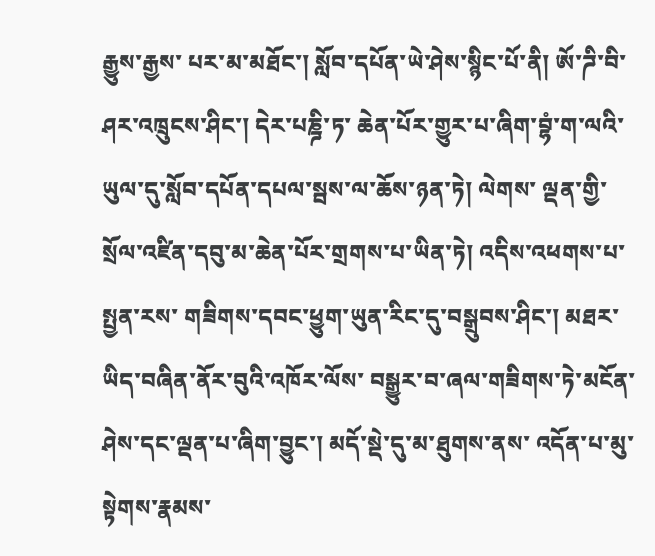རྒྱུས་རྒྱས་ པར་མ་མཐོང་། སློབ་དཔོན་ཡེ་ཤེས་སྙིང་པོ་ནི། ཨོ་ཌི་བི་ཤར་འཁྲུངས་ཤིང་། དེར་པཎྜི་ཏ་ ཆེན་པོར་གྱུར་པ་ཞིག་བྷཾ་ག་ལའི་ཡུལ་དུ་སློབ་དཔོན་དཔལ་སྦས་ལ་ཆོས་ཉན་ཏེ། ལེགས་ ལྡན་གྱི་སྲོལ་འཛིན་དབུ་མ་ཆེན་པོར་གྲགས་པ་ཡིན་ཏེ། འདིས་འཕགས་པ་སྤྱན་རས་ གཟིགས་དབང་ཕྱུག་ཡུན་རིང་དུ་བསྒྲུབས་ཤིང་། མཐར་ཡིད་བཞིན་ནོར་བུའི་འཁོར་ལོས་ བསྒྱུར་བ་ཞལ་གཟིགས་ཏེ་མངོན་ཤེས་དང་ལྡན་པ་ཞིག་བྱུང་། མདོ་སྡེ་དུ་མ་ཐུགས་ནས་ འདོན་པ་མུ་སྟེགས་རྣམས་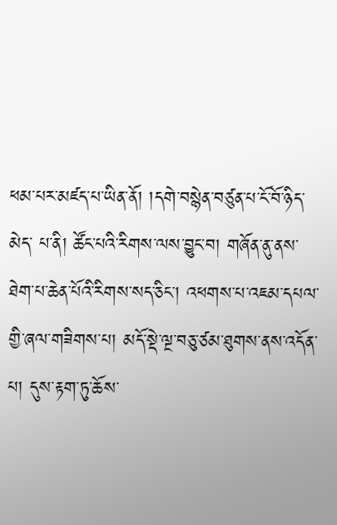ཕམ་པར་མཛད་པ་ཡིན་ནོ། །དགེ་བསྙེན་བཙུན་པ་ངོ་བོ་ཉིད་མེད་ པ་ནི། ཚོང་པའི་རིགས་ལས་བྱུང་བ། གཞོན་ནུ་ནས་ཐེག་པ་ཆེན་པོའི་རིགས་སད་ཅིང་། འཕགས་པ་འཇམ་དཔལ་གྱི་ཞལ་གཟིགས་པ། མདོ་སྡེ་ལྔ་བཅུ་ཙམ་ཐུགས་ནས་འདོན་པ། དུས་རྟག་ཏུ་ཆོས་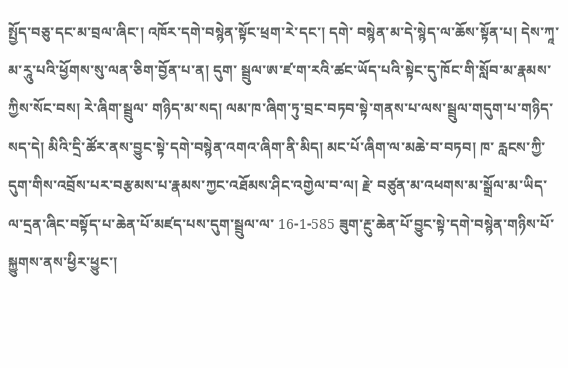སྤྱོད་བཅུ་དང་མ་བྲལ་ཞིང་། འཁོར་དགེ་བསྙེན་སྟོང་ཕྲག་རེ་དང་། དགེ་ བསྙེན་མ་དེ་སྙེད་ལ་ཆོས་སྟོན་པ། དེས་ཀཱ་མ་རཱུ་པའི་ཕྱོགས་སུ་ལན་ཅིག་བྱོན་པ་ན། དུག་ སྦྲུལ་ཨ་ཛ་ག་རའི་ཚང་ཡོད་པའི་སྟེང་དུ་ཁོང་གི་སློབ་མ་རྣམས་ཀྱིས་སོང་བས། རེ་ཞིག་སྦྲུལ་ གཉིད་མ་སད། ལམ་ཁ་ཞིག་ཏུ་བྲང་བཏབ་སྟེ་གནས་པ་ལས་སྦྲུལ་གདུག་པ་གཉིད་སད་དེ། མིའི་དྲི་ཚོར་ནས་བྱུང་སྟེ་དགེ་བསྙེན་འགའ་ཞིག་ནི་མིད། མང་པོ་ཞིག་ལ་མཆེ་བ་བཏབ། ཁ་ རླངས་ཀྱི་དུག་གིས་འབྲོས་པར་བརྩམས་པ་རྣམས་ཀྱང་འཐོམས་ཤིང་འགྱེལ་བ་ལ། རྗེ་ བཙུན་མ་འཕགས་མ་སྒྲོལ་མ་ཡིད་ལ་དྲན་ཞིང་བསྟོད་པ་ཆེན་པོ་མཛད་པས་དུག་སྦྲུལ་ལ་ 16-1-585 ཟུག་རྔུ་ཆེན་པོ་བྱུང་སྟེ་དགེ་བསྙེན་གཉིས་པོ་སྐྱུགས་ནས་ཕྱིར་ཕྱུང་།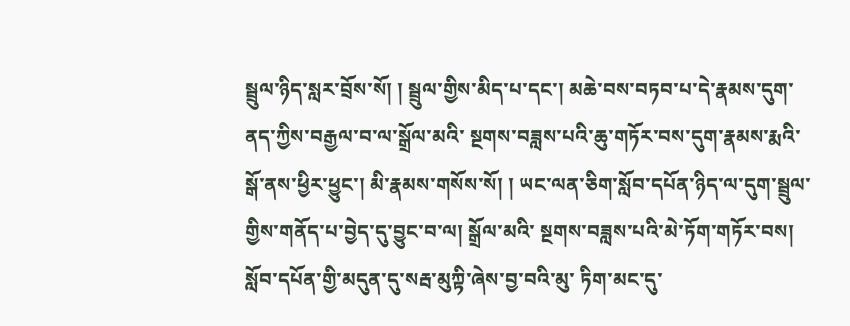སྦྲུལ་ཉིད་སླར་བྲོས་སོ། ། སྦྲུལ་གྱིས་མིད་པ་དང་། མཆེ་བས་བཏབ་པ་དེ་རྣམས་དུག་ནད་ཀྱིས་བརྒྱལ་བ་ལ་སྒྲོལ་མའི་ སྔགས་བཟླས་པའི་ཆུ་གཏོར་བས་དུག་རྣམས་རྨའི་སྒོ་ནས་ཕྱིར་ཕྱུང་། མི་རྣམས་གསོས་སོ། ། ཡང་ལན་ཅིག་སློབ་དཔོན་ཉིད་ལ་དུག་སྦྲུལ་གྱིས་གནོད་པ་བྱེད་དུ་བྱུང་བ་ལ། སྒྲོལ་མའི་ སྔགས་བཟླས་པའི་མེ་ཏོག་གཏོར་བས། སློབ་དཔོན་གྱི་མདུན་དུ་སརྦ་མུཀྟི་ཞེས་བྱ་བའི་མུ་ ཏིག་མང་དུ་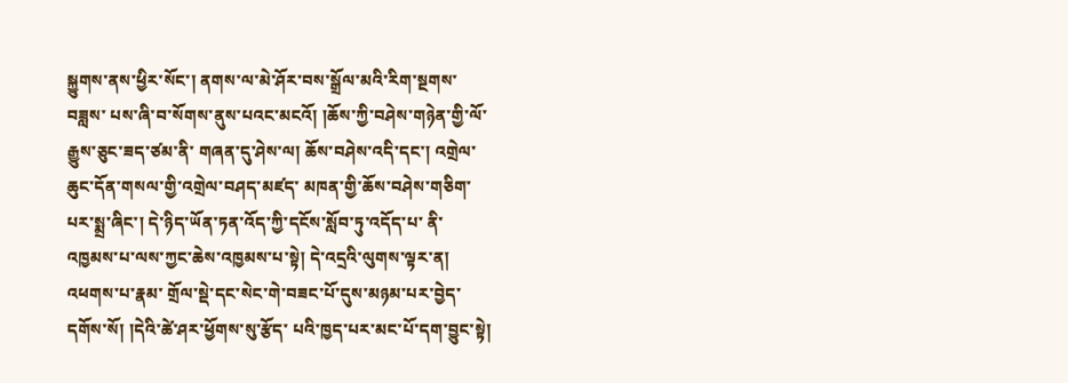སྐྱུགས་ནས་ཕྱིར་སོང་། ནགས་ལ་མེ་ཤོར་བས་སྒྲོལ་མའི་རིག་སྔགས་བཟླས་ པས་ཞི་བ་སོགས་ནུས་པའང་མངའོ། །ཆོས་ཀྱི་བཤེས་གཉེན་གྱི་ལོ་རྒྱུས་ཅུང་ཟད་ཙམ་ནི་ གཞན་དུ་ཤེས་ལ། ཆོས་བཤེས་འདི་དང་། འགྲེལ་ཆུང་དོན་གསལ་གྱི་འགྲེལ་བཤད་མཛད་ མཁན་གྱི་ཆོས་བཤེས་གཅིག་པར་སྨྲ་ཞིང་། དེ་ཉིད་ཡོན་ཏན་འོད་ཀྱི་དངོས་སློབ་ཏུ་འདོད་པ་ ནི་འཁྱམས་པ་ལས་ཀྱང་ཆེས་འཁྱམས་པ་སྟེ། དེ་འདྲའི་ལུགས་ལྟར་ན། འཕགས་པ་རྣམ་ གྲོལ་སྡེ་དང་སེང་གེ་བཟང་པོ་དུས་མཉམ་པར་བྱེད་དགོས་སོ། །དེའི་ཚེ་ཤར་ཕྱོགས་སུ་རྩོད་ པའི་ཁྱད་པར་མང་པོ་དག་བྱུང་སྟེ།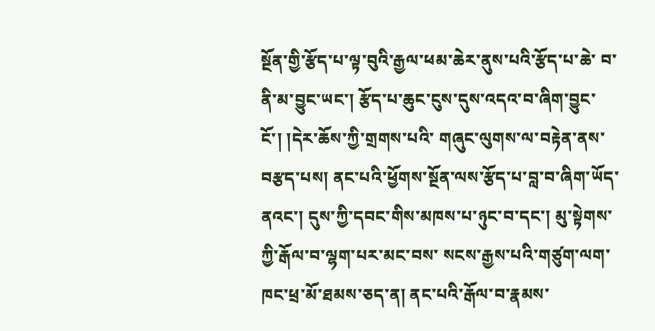སྔོན་གྱི་རྩོད་པ་ལྟ་བུའི་རྒྱལ་ཕམ་ཆེར་ནུས་པའི་རྩོད་པ་ཆེ་ བ་ནི་མ་བྱུང་ཡང་། རྩོད་པ་ཆུང་ངུས་དུས་འདའ་བ་ཞིག་བྱུང་ངོ་། །དེར་ཆོས་ཀྱི་གྲགས་པའི་ གཞུང་ལུགས་ལ་བརྟེན་ནས་བརྩད་པས། ནང་པའི་ཕྱོགས་སྔོན་ལས་རྩོད་པ་བླ་བ་ཞིག་ཡོད་ ནའང་། དུས་ཀྱི་དབང་གིས་མཁས་པ་ཉུང་བ་དང་། མུ་སྟེགས་ཀྱི་རྒོལ་བ་ལྷག་པར་མང་བས་ སངས་རྒྱས་པའི་གཙུག་ལག་ཁང་ཕྲ་མོ་ཐམས་ཅད་ན། ནང་པའི་རྒོལ་བ་རྣམས་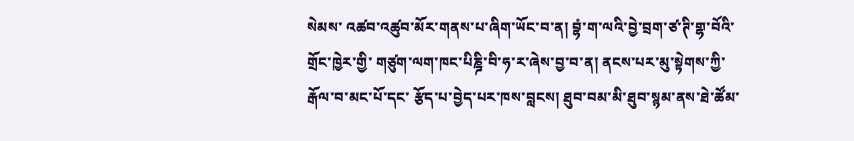སེམས་ འཚབ་འཚུབ་མོར་གནས་པ་ཞིག་ཡོང་བ་ན། བྷཾ་ག་ལའི་བྱེ་བྲག་ཙ་ཊི་གྷ་བོའི་གྲོང་ཁྱེར་གྱི་ གཙུག་ལག་ཁང་པིཎྜི་བི་ཧ་ར་ཞེས་བྱ་བ་ན། ནངས་པར་མུ་སྟེགས་ཀྱི་རྒོལ་བ་མང་པོ་དང་ རྩོད་པ་བྱེད་པར་ཁས་བླངས། ཐུབ་བམ་མི་ཐུབ་སྙམ་ནས་ཐེ་ཚོམ་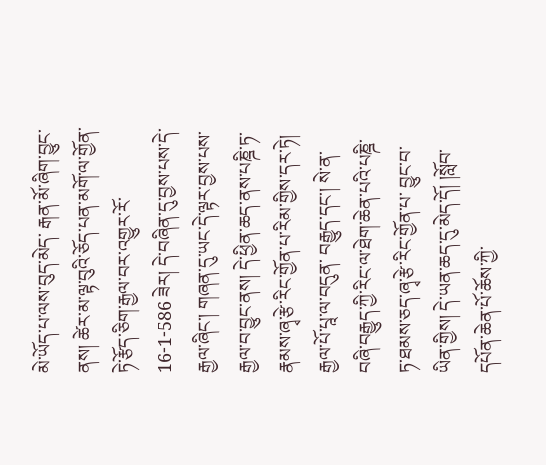མེ་ཡོད་པ་ལས་བུད་མེད་ རྒན་མོ་ཞིག་བྱུང་ནས། ཚེར་མ་ལྟ་བུའི་ཅོད་པན་མགོ་ལ་གྱོན་ཏེ་རྩོད་ཅིག་རྒྱལ་བར་འགྱུར་རོ་ 16-1-586 ཟེར། དེ་བཞིན་དུ་བྱས་པས་དེ་རྒྱལ་ཞིང་། གཞན་དུ་ཡང་དེ་ལྟར་བྱས་པས་རྒྱལ་བ་བྱུང་ནས། དེ་ཕྱིན་ཆད་ནས་པཎྜི་ཏ་རྣམས་ཞྭ་རྩེ་རིང་གྱོན་པ་རིམ་གྱིས་དར་ཏེ། རྒྱལ་པོ་པཱ་ལ་བདུན་ བརྒྱུད་དང་། སེ་ན་བཞི་བརྒྱུད་ཀྱི་རིང་ལ་ཐེག་ཆེན་པའི་པཎྜི་ཏ་ཐམས་ཅད་ཞྭ་རྩེ་རིང་གྱོན་པ་ བྱུང་བ་ཡིན་གྱིས། དེ་ཡན་ཆད་དུ་མེད་དོ། །སློབ་དཔོན་ཆེན་པོ་ཆོས་ཀྱི་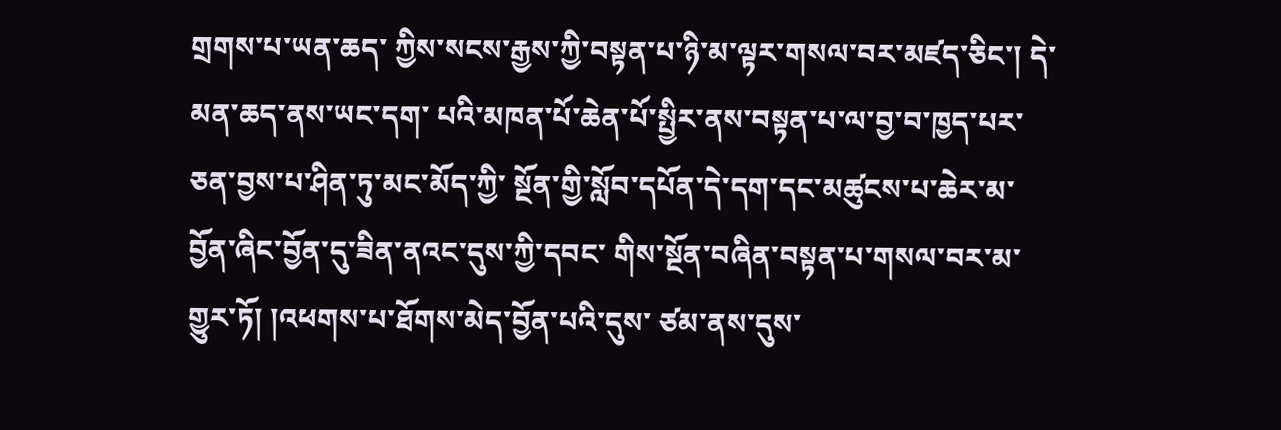གྲགས་པ་ཡན་ཆད་ ཀྱིས་སངས་རྒྱས་ཀྱི་བསྟན་པ་ཉི་མ་ལྟར་གསལ་བར་མཛད་ཅིང་། དེ་མན་ཆད་ནས་ཡང་དག་ པའི་མཁན་པོ་ཆེན་པོ་སྤྱིར་ནས་བསྟན་པ་ལ་བྱ་བ་ཁྱད་པར་ཅན་བྱས་པ་ཤིན་ཏུ་མང་མོད་ཀྱི་ སྔོན་གྱི་སློབ་དཔོན་དེ་དག་དང་མཚུངས་པ་ཆེར་མ་བྱོན་ཞིང་བྱོན་དུ་ཟིན་ནའང་དུས་ཀྱི་དབང་ གིས་སྔོན་བཞིན་བསྟན་པ་གསལ་བར་མ་གྱུར་ཏོ། །འཕགས་པ་ཐོགས་མེད་བྱོན་པའི་དུས་ ཙམ་ནས་དུས་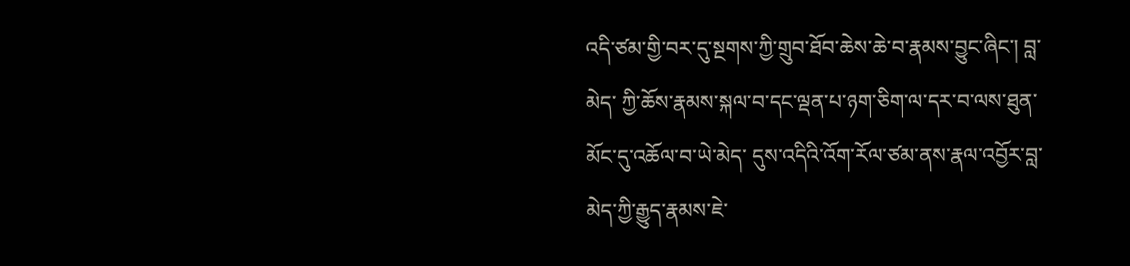འདི་ཙམ་གྱི་བར་དུ་སྔགས་ཀྱི་གྲུབ་ཐོབ་ཆེས་ཆེ་བ་རྣམས་བྱུང་ཞིང་། བླ་མེད་ ཀྱི་ཆོས་རྣམས་སྐལ་བ་དང་ལྡན་པ་ཉག་ཅིག་ལ་དར་བ་ལས་ཐུན་མོང་དུ་འཆོལ་བ་ཡེ་མེད་ དུས་འདིའི་འོག་རོལ་ཙམ་ནས་རྣལ་འབྱོར་བླ་མེད་ཀྱི་རྒྱུད་རྣམས་ཇེ་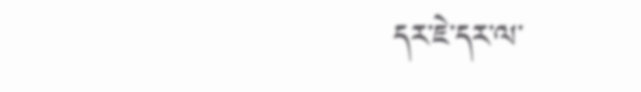དར་ཇེ་དར་ལ་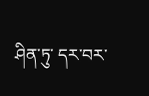ཤིན་ཏུ་ དར་བར་